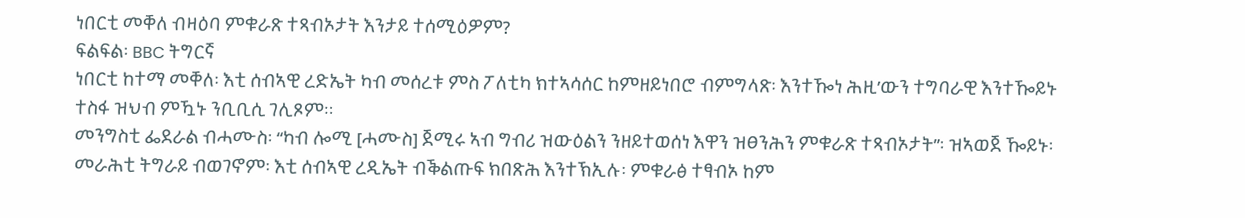ነበርቲ መቐለ ብዛዕባ ምቁራጽ ተጻብኦታት እንታይ ተሰሚዕዎም?
ፍልፍል፡ BBC ትግርኛ
ነበርቲ ከተማ መቐለ፡ እቲ ሰብኣዊ ረድኤት ካብ መሰረቱ ምስ ፖለቲካ ክተኣሳሰር ከምዘይነበሮ ብምግላጽ፡ እንተዀነ ሕዚ’ውን ተግባራዊ እንተዀይኑ ተስፋ ዝህብ ምዃኑ ንቢቢሲ ገሊጾም።
መንግስቲ ፌደራል ብሓሙስ፡ “ካብ ሎሚ [ሓሙስ] ጀሚሩ ኣብ ግብሪ ዝውዕልን ንዘይተወሰነ እዋን ዝፀንሕን ምቁራጽ ተጻብኦታት”፡ ዝኣወጀ ዀይኑ፡ መራሕቲ ትግራይ ብወገኖም፡ እቲ ሰብኣዊ ረዲኤት ብቕልጡፍ ክበጽሕ እንተኽኢሉ፡ ምቁራፅ ተፃብኦ ከም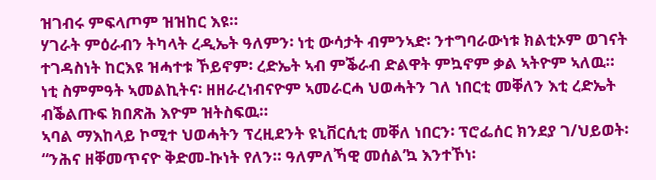ዝገብሩ ምፍላጦም ዝዝከር እዩ።
ሃገራት ምዕራብን ትካላት ረዲኤት ዓለምን፡ ነቲ ውሳታት ብምንኣድ፡ ንተግባራውነቱ ክልቲኦም ወገናት ተገዳስነት ከርእዩ ዝሓተቱ ኾይኖም፡ ረድኤት ኣብ ምቕራብ ድልዋት ምኳኖም ቃል ኣትዮም ኣለዉ።
ነቲ ስምምዓት ኣመልኪትና፡ ዘዘራረነብናዮም ኣመራርሓ ህወሓትን ገለ ነበርቲ መቐለን እቲ ረድኤት ብቕልጡፍ ክበጽሕ እዮም ዝትስፍዉ።
ኣባል ማእከላይ ኮሚተ ህወሓትን ፕረዚደንት ዩኒቨርሲቲ መቐለ ነበርን፡ ፕሮፌሰር ክንደያ ገ/ህይወት፡ “ንሕና ዘቐመጥናዮ ቅድመ-ኩነት የለን። ዓለምለኻዊ መሰል’ኳ እንተኾነ፡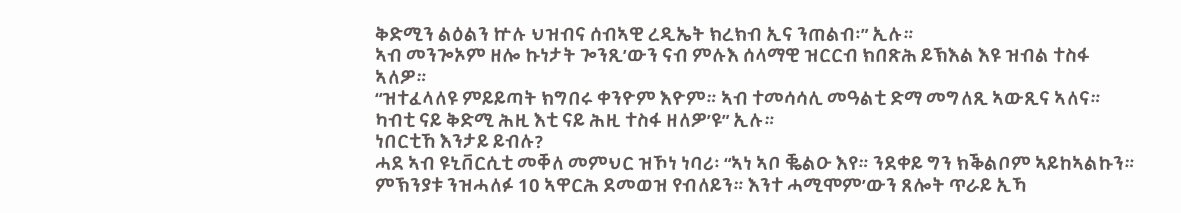ቅድሚን ልዕልን ኵሉ ህዝብና ሰብኣዊ ረዲኤት ክረክብ ኢና ንጠልብ፡” ኢሉ።
ኣብ መንጐኦም ዘሎ ኩነታት ጐንጺ’ውን ናብ ምሉእ ሰላማዊ ዝርርብ ክበጽሕ ይኽእል እዩ ዝብል ተስፋ ኣለዎ።
“ዝተፈላለዩ ምይይጣት ክግበሩ ቀንዮም እዮም። ኣብ ተመሳሳሊ መዓልቲ ድማ መግለጺ ኣውጺና ኣለና። ካብቲ ናይ ቅድሚ ሕዚ እቲ ናይ ሕዚ ተስፋ ዘለዎ’ዩ” ኢሉ።
ነበርቲኸ እንታይ ይብሉ?
ሓደ ኣብ ዩኒቨርሲቲ መቐለ መምህር ዝኾነ ነባሪ፡ “ኣነ ኣቦ ቘልዑ እየ። ንደቀይ ግን ክቕልቦም ኣይከኣልኩን። ምኽንያቱ ንዝሓለፉ 10 ኣዋርሕ ደመወዝ የብለይን። እንተ ሓሚሞም’ውን ጸሎት ጥራይ ኢኻ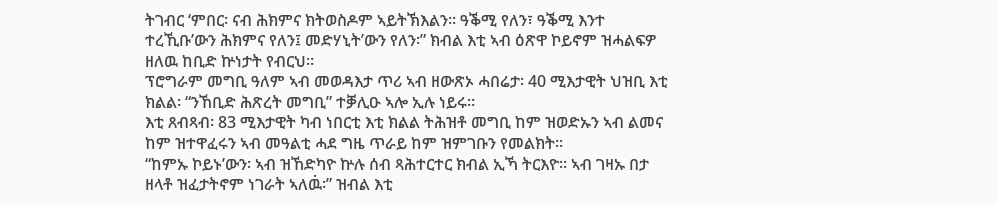ትገብር ‘ምበር፡ ናብ ሕክምና ክትወስዶም ኣይትኽእልን። ዓቕሚ የለን፣ ዓቕሚ እንተ ተረኺቡ’ውን ሕክምና የለን፤ መድሃኒት’ውን የለን፡” ክብል እቲ ኣብ ዕጽዋ ኮይኖም ዝሓልፍዎ ዘለዉ ከቢድ ኵነታት የብርህ።
ፕሮግራም መግቢ ዓለም ኣብ መወዳእታ ጥሪ ኣብ ዘውጽኦ ሓበሬታ፡ 40 ሚእታዊት ህዝቢ እቲ ክልል፡ “ንኸቢድ ሕጽረት መግቢ” ተቓሊዑ ኣሎ ኢሉ ነይሩ።
እቲ ጸብጻብ፡ 83 ሚእታዊት ካብ ነበርቲ እቲ ክልል ትሕዝቶ መግቢ ከም ዝወድኡን ኣብ ልመና ከም ዝተዋፈሩን ኣብ መዓልቲ ሓደ ግዜ ጥራይ ከም ዝምገቡን የመልክት።
“ከምኡ ኮይኑ’ውን፡ ኣብ ዝኸድካዮ ኵሉ ሰብ ጻሕተርተር ክብል ኢኻ ትርእዮ። ኣብ ገዛኡ በታ ዘላቶ ዝፈታትኖም ነገራት ኣለዉ፞፡” ዝብል እቲ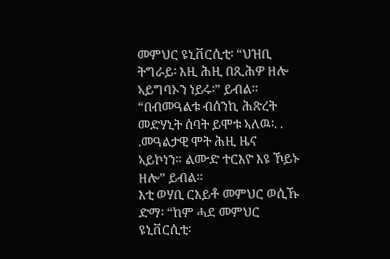መምህር ዩኒቨርሲቲ፡ “ህዝቢ ትግራይ፡ እዚ ሕዚ በጺሕዎ ዘሎ ኣይግባኦን ነይሩ፡” ይብል።
“በብመዓልቱ ብሰንኪ ሕጽረት መድሃኒት ሰባት ይሞቱ ኣለዉ፡. . .መዓልታዊ ሞት ሕዚ ዜና ኣይኮነን። ልሙድ ተርእዮ እዩ ኾይኑ ዘሎ” ይብል።
እቲ ወሃቢ ርእይቶ መምህር ወሲኹ ድማ፡ “ከም ሓደ መምህር ዩኒቨርሲቲ፡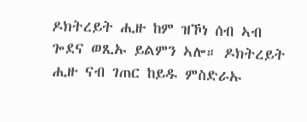ዶክትረይት ሒዙ ከም ዝኾነ ሰብ ኣብ ጐደና ወጺኡ ይልምን ኣሎ። ዶክትረይት ሒዙ ናብ ገጠር ከይዱ ምስድራኡ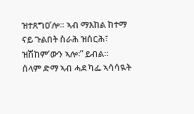ዝተጸግዐ’ሎ። ኣብ ማእከል ከተማ ናይ ጉልበት ስራሕ ዝሰርሕ፣ ዝሽከም’ውን ኣሎ፡” ይብል።
ሰላም ድማ ኣብ ሓደ ካፌ ኣሳሳዪት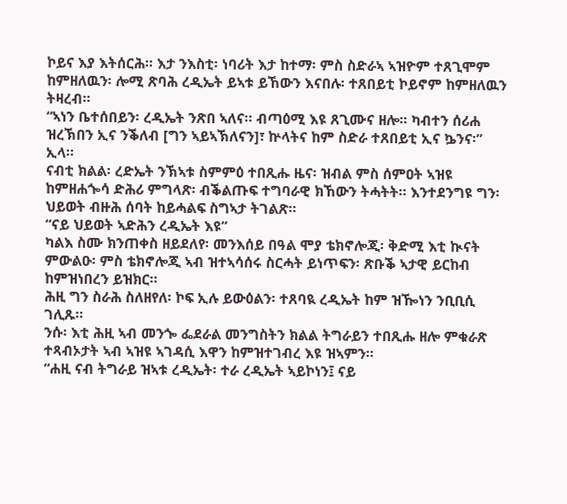ኮይና እያ እትሰርሕ። እታ ንእስቲ፡ ነባሪት እታ ከተማ፡ ምስ ስድራኣ ኣዝዮም ተጸጊሞም ከምዘለዉን፡ ሎሚ ጽባሕ ረዲኤት ይኣቱ ይኸውን እናበሉ፡ ተጸበይቲ ኮይኖም ከምዘለዉን ትዛረብ።
“ኣነን ቤተሰበይን፡ ረዲኤት ንጽበ ኣለና። ብጣዕሚ እዩ ጸጊሙና ዘሎ። ካብተን ሰሪሐ ዝረኽበን ኢና ንቕለብ [ግን ኣይኣኽለናን]፣ ኵላትና ከም ስድራ ተጸበይቲ ኢና ኴንና፡” ኢላ።
ናብቲ ክልል፡ ረድኤት ንኽኣቱ ስምምዕ ተበጺሑ ዜና፡ ዝብል ምስ ሰምዐት ኣዝዩ ከምዘሐጐሳ ድሕሪ ምግላጽ፡ ብቕልጡፍ ተግባራዊ ክኸውን ትሓትት። እንተደንግዩ ግን፡ ህይወት ብዙሕ ሰባት ከይሓልፍ ስግኣታ ትገልጽ።
“ናይ ህይወት ኣድሕን ረዲኤት እዩ”
ካልእ ስሙ ክንጠቀስ ዘይደለየ፡ መንእሰይ በዓል ሞያ ቴክኖሎጂ፡ ቅድሚ እቲ ኲናት ምውልዑ፡ ምስ ቴክኖሎጂ ኣብ ዝተኣሳሰሩ ስርሓት ይነጥፍን፡ ጽቡቕ ኣታዊ ይርከብ ከምዝነበረን ይዝክር።
ሕዚ ግን ስራሕ ስለዘየለ፡ ኮፍ ኢሉ ይውዕልን፡ ተጸባዪ ረዲኤት ከም ዝዀነን ንቢቢሲ ገሊጹ።
ንሱ፡ እቲ ሕዚ ኣብ መንጐ ፌደራል መንግስትን ክልል ትግራይን ተበጺሑ ዘሎ ምቁራጽ ተጻብኦታት ኣብ ኣዝዩ ኣገዳሲ እዋን ከምዝተገብረ እዩ ዝኣምን።
“ሐዚ ናብ ትግራይ ዝኣቱ ረዲኤት፡ ተራ ረዲኤት ኣይኮነን፤ ናይ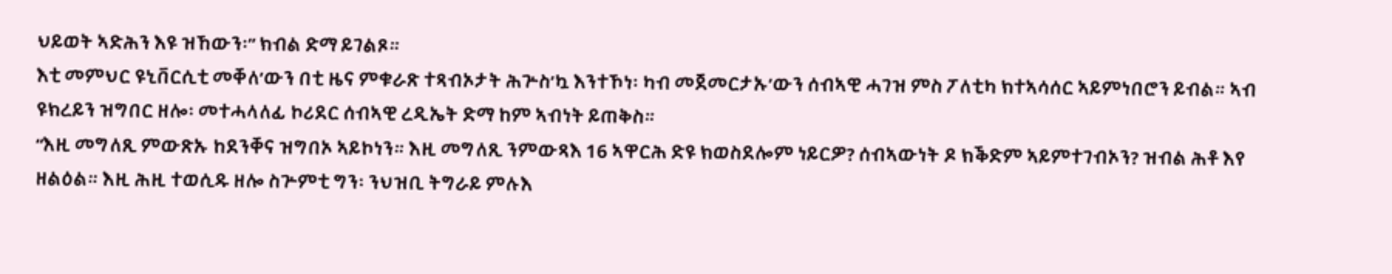ህይወት ኣድሕን እዩ ዝኸውን፡” ክብል ድማ ይገልጾ።
እቲ መምህር ዩኒቨርሲቲ መቐለ’ውን በቲ ዜና ምቁራጽ ተጻብኦታት ሕጕስ’ኳ እንተኾነ፡ ካብ መጀመርታኡ’ውን ሰብኣዊ ሓገዝ ምስ ፖለቲካ ክተኣሳሰር ኣይምነበሮን ይብል። ኣብ ዩክረይን ዝግበር ዘሎ፡ መተሓላለፊ ኮሪደር ሰብኣዊ ረዲኤት ድማ ከም ኣብነት ይጠቅስ።
“እዚ መግለጺ ምውጽኡ ከደንቐና ዝግበኦ ኣይኮነን። እዚ መግለጺ ንምውጻእ 16 ኣዋርሕ ድዩ ክወስደሎም ነይርዎ? ሰብኣውነት ዶ ክቕድም ኣይምተገብኦን? ዝብል ሕቶ እየ ዘልዕል። እዚ ሕዚ ተወሲዱ ዘሎ ስጕምቲ ግን፡ ንህዝቢ ትግራይ ምሉእ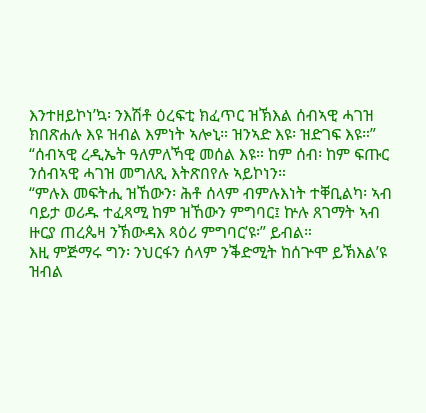እንተዘይኮነ’ኳ፡ ንእሽቶ ዕረፍቲ ክፈጥር ዝኽእል ሰብኣዊ ሓገዝ ክበጽሐሉ እዩ ዝብል እምነት ኣሎኒ። ዝንኣድ እዩ፡ ዝድገፍ እዩ።”
“ሰብኣዊ ረዲኤት ዓለምለኻዊ መሰል እዩ። ከም ሰብ፡ ከም ፍጡር ንሰብኣዊ ሓገዝ መግለጺ እትጽበየሉ ኣይኮነን።
“ምሉእ መፍትሒ ዝኸውን፡ ሕቶ ሰላም ብምሉእነት ተቐቢልካ፡ ኣብ ባይታ ወሪዱ ተፈጻሚ ከም ዝኸውን ምግባር፤ ኵሉ ጸገማት ኣብ ዙርያ ጠረጴዛ ንኽውዳእ ጻዕሪ ምግባር’ዩ፡” ይብል።
እዚ ምጅማሩ ግን፡ ንህርፋን ሰላም ንቕድሚት ከሰጕሞ ይኽእል’ዩ ዝብል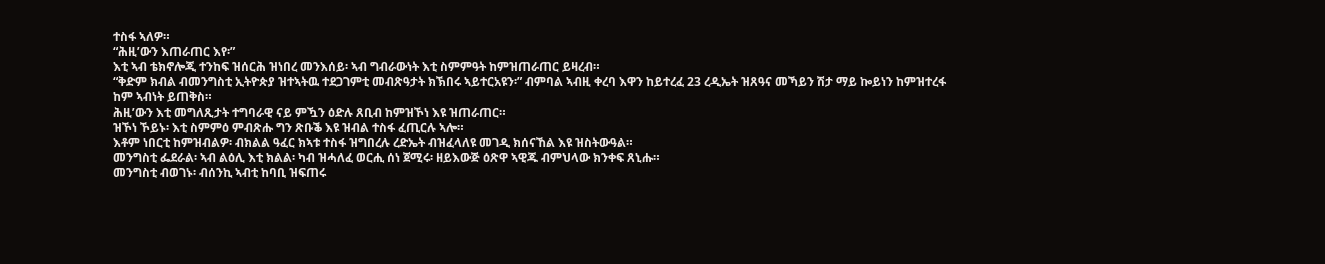ተስፋ ኣለዎ።
“ሕዚ’ውን እጠራጠር እየ፡”
እቲ ኣብ ቴክኖሎጂ ተንከፍ ዝሰርሕ ዝነበረ መንእሰይ፡ ኣብ ግብራውነት እቲ ስምምዓት ከምዝጠራጠር ይዛረብ።
“ቅድም ክብል ብመንግስቲ ኢትዮጵያ ዝተኣትዉ ተደጋገምቲ መብጽዓታት ክኽበሩ ኣይተርአዩን፡” ብምባል ኣብዚ ቀረባ እዋን ከይተረፈ 23 ረዲኤት ዝጸዓና መኻይን ሽታ ማይ ኰይነን ከምዝተረፋ ከም ኣብነት ይጠቅስ።
ሕዚ’ውን እቲ መግለጺታት ተግባራዊ ናይ ምዃን ዕድሉ ጸቢብ ከምዝኾነ እዩ ዝጠራጠር።
ዝኾነ ኾይኑ፡ እቲ ስምምዕ ምብጽሑ ግን ጽቡቕ እዩ ዝብል ተስፋ ፈጢርሉ ኣሎ።
እቶም ነበርቲ ከምዝብልዎ፡ ብክልል ዓፈር ክኣቱ ተስፋ ዝግበረሉ ረድኤት ብዝፈላለዩ መገዲ ክሰናኸል እዩ ዝስትውዓል።
መንግስቲ ፌደራል፡ ኣብ ልዕሊ እቲ ክልል፡ ካብ ዝሓለፈ ወርሒ ሰነ ጀሚሩ፡ ዘይእውጅ ዕጽዋ ኣዊጁ ብምህላው ክንቀፍ ጸኒሑ።
መንግስቲ ብወገኑ፡ ብሰንኪ ኣብቲ ከባቢ ዝፍጠሩ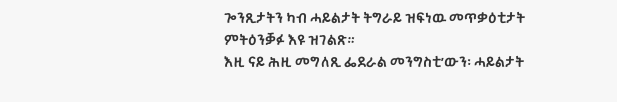ጐንጺታትን ካብ ሓይልታት ትግራይ ዝፍነዉ መጥቃዕቲታት ምትዕንቓፉ እዩ ዝገልጽ።
እዚ ናይ ሕዚ መግለጺ ፌደራል መንግስቲ’ውን፡ ሓይልታት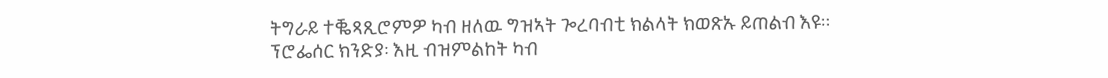ትግራይ ተቘጻጺሮምዎ ካብ ዘለዉ ግዝኣት ጐረባብቲ ክልላት ክወጽኡ ይጠልብ እዩ።
ፕሮፌሰር ክንድያ፡ እዚ ብዝምልከት ካብ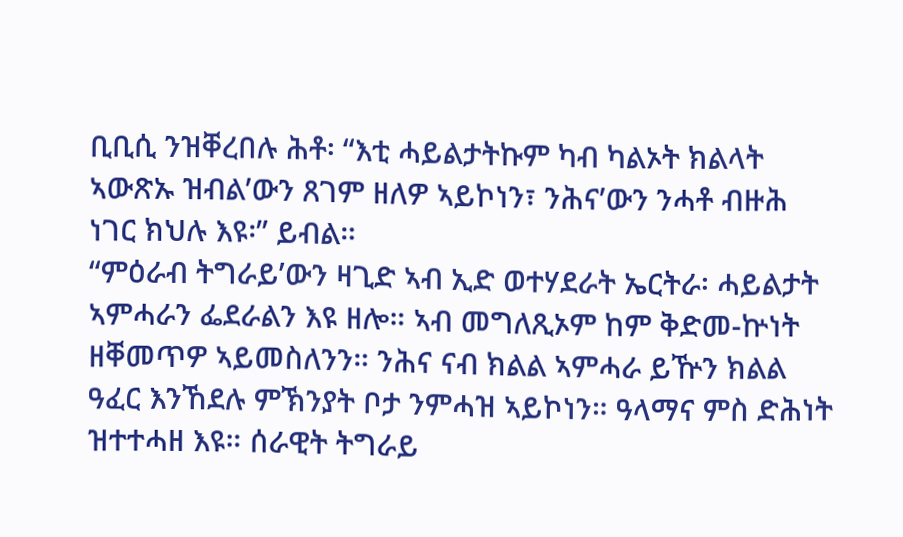ቢቢሲ ንዝቐረበሉ ሕቶ፡ “እቲ ሓይልታትኩም ካብ ካልኦት ክልላት ኣውጽኡ ዝብል’ውን ጸገም ዘለዎ ኣይኮነን፣ ንሕና’ውን ንሓቶ ብዙሕ ነገር ክህሉ እዩ፡” ይብል።
“ምዕራብ ትግራይ’ውን ዛጊድ ኣብ ኢድ ወተሃደራት ኤርትራ፡ ሓይልታት ኣምሓራን ፌደራልን እዩ ዘሎ። ኣብ መግለጺኦም ከም ቅድመ-ኵነት ዘቐመጥዎ ኣይመስለንን። ንሕና ናብ ክልል ኣምሓራ ይዅን ክልል ዓፈር እንኸደሉ ምኽንያት ቦታ ንምሓዝ ኣይኮነን። ዓላማና ምስ ድሕነት ዝተተሓዘ እዩ። ሰራዊት ትግራይ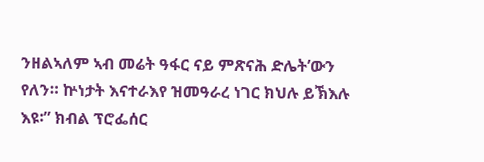ንዘልኣለም ኣብ መሬት ዓፋር ናይ ምጽናሕ ድሌት’ውን የለን። ኵነታት እናተራእየ ዝመዓራረ ነገር ክህሉ ይኽእሉ እዩ፡” ክብል ፕሮፌሰር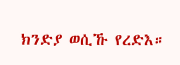ክንድያ ወሲኹ የረድእ።